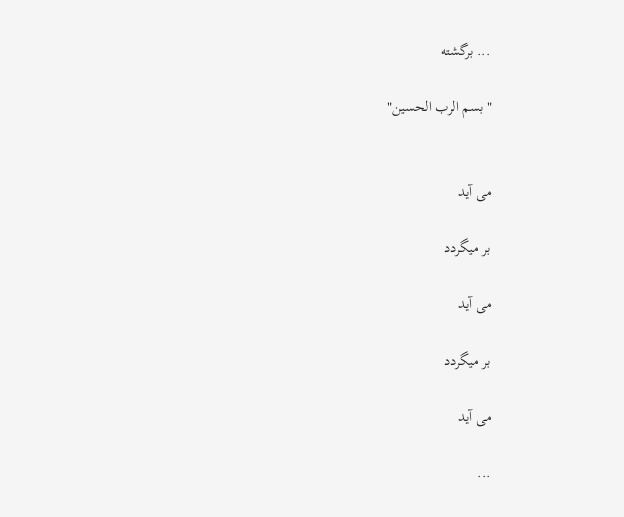... برگشته

"بسم الرب الحسین"


می آید

بر میگردد

می آید

بر میگردد

می آید

...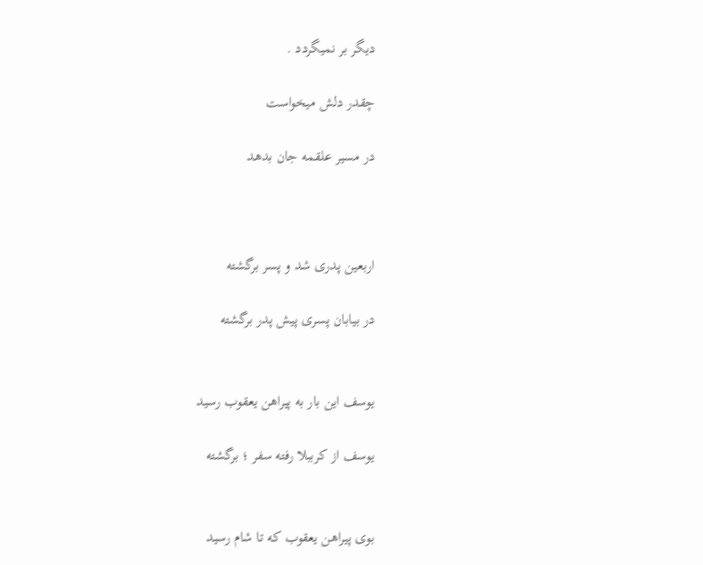دیگر بر نمیگردد .

چقدر دلش میخواست

در مسیر علقمه جان بدهد



اربعین پدری شد و پسر برگشته

در بیابان پسری پیش پدر برگشته


یوسف این بار به پیراهن یعقوب رسید

یوسف از کرببلا رفته سفر ؛ برگشته


بوی پیراهن یعقوب که تا شام رسید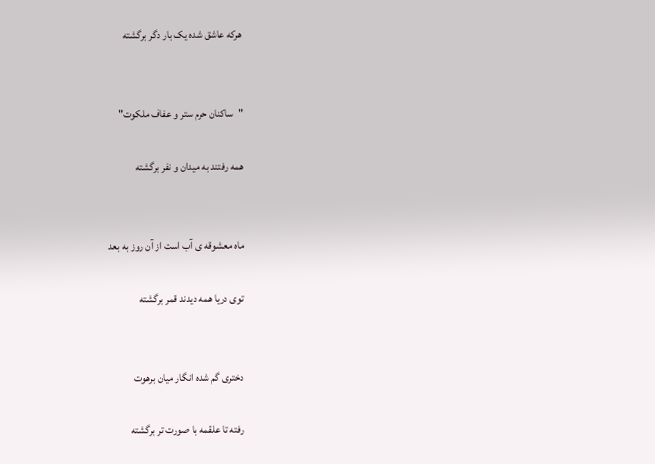هرکه عاشق شده یک بار دگر برگشته


"ساکنان حرم ستر و عفاف ملکوت"

همه رفتند به میدان و نفر برگشته


ماه معشوقه ی آب است از آن روز به بعد

توی دریا همه دیدند قمر برگشته


دختری گم شده انگار میان برهوت

رفته تا علقمه با صورت تر برگشته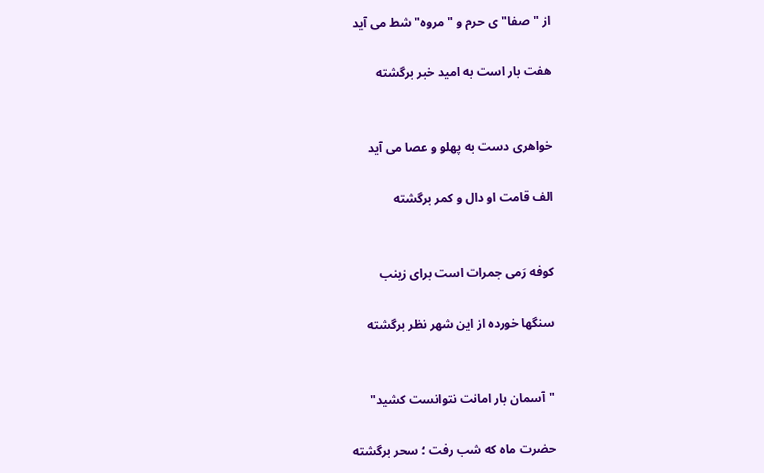از "صفا"ی حرم و "مروه" شط می آید

هفت بار است به امید خبر برگشته


خواهری دست به پهلو و عصا می آید

الف قامت او دال و کمر برگشته


کوفه رَمی جمرات است برای زینب

سنگها خورده از این شهر نظر برگشته


"آسمان بار امانت نتوانست کشید"

حضرت ماه که شب رفت ؛ سحر برگشته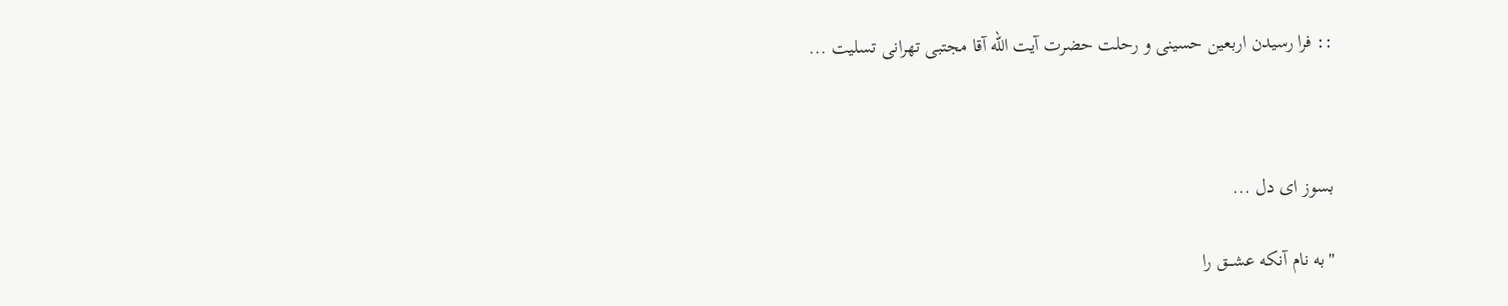:: فرا رسیدن اربعین حسینی و رحلت حضرت آیت الله آقا مجتبی تهرانی تسلیت ...



بسوز ای دل ...

"به نام آنكه عشـــق را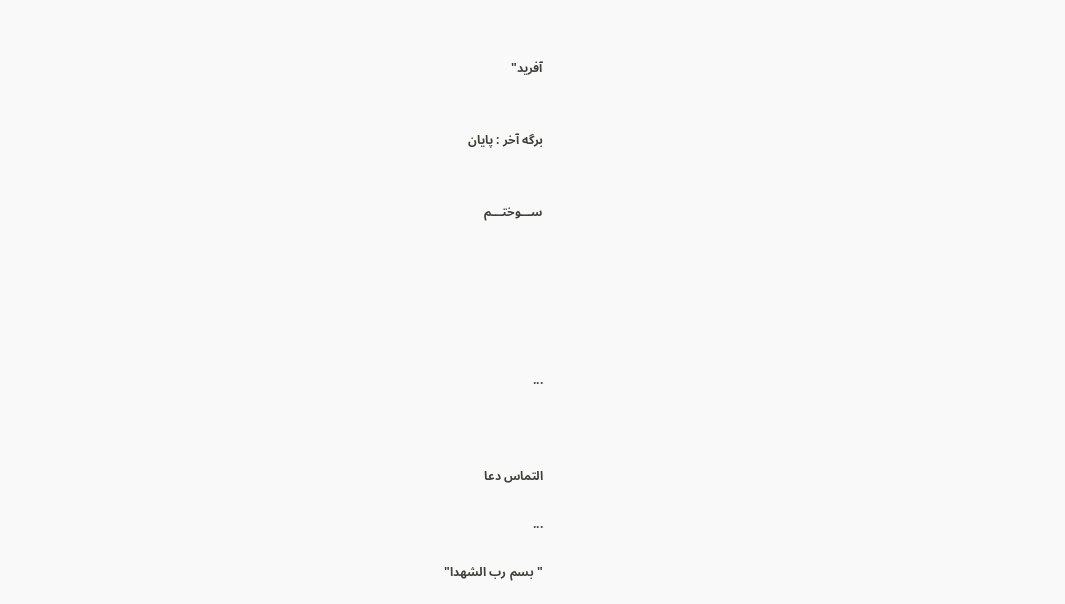آفريد"


برگه آخر : پايان


ســـوختـــم






...



التماس دعا

...

"بسم رب الشهدا"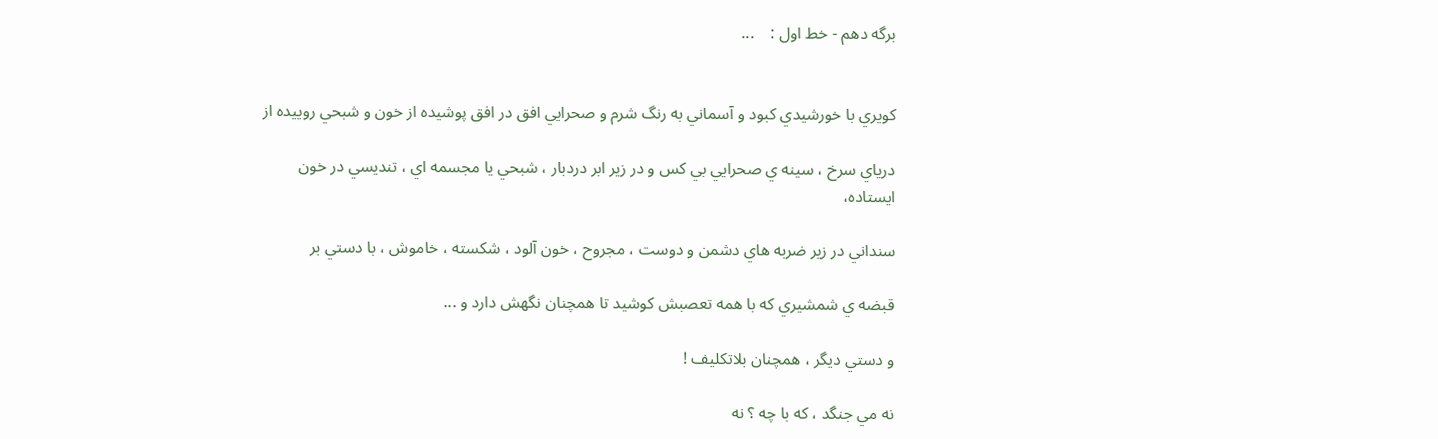برگه دهم - خط اول :    ...


كويري با خورشيدي كبود و آسماني به رنگ شرم و صحرايي افق در افق پوشيده از خون و شبحي روييده از

درياي سرخ ، سينه ي صحرايي بي كس و در زير ابر دردبار ، شبحي يا مجسمه اي ، تنديسي در خون ايستاده،

سنداني در زير ضربه هاي دشمن و دوست ، مجروح ، خون آلود ، شكسته ، خاموش ، با دستي بر

قبضه ي شمشيري كه با همه تعصبش كوشيد تا همچنان نگهش دارد و ...

و دستي ديگر ، همچنان بلاتكليف !

نه مي جنگد ، كه با چه ؟ نه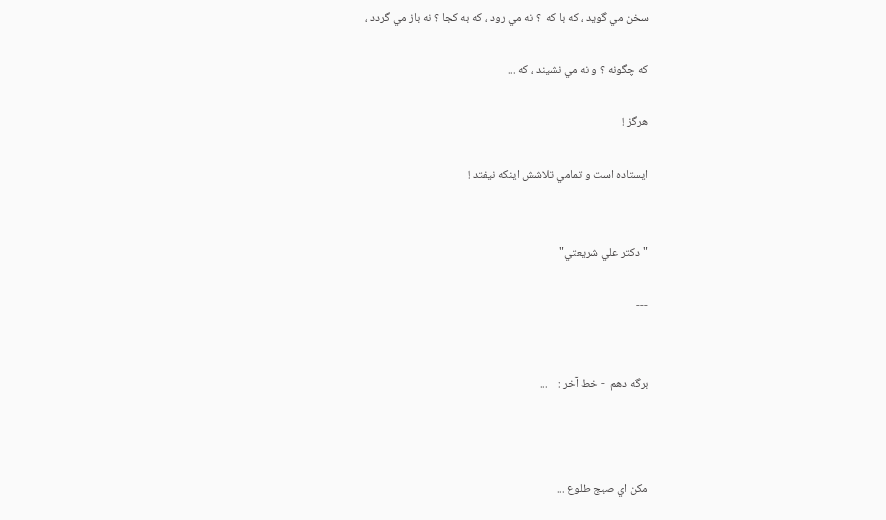سخن مي گويد ، كه با كه  ؟ نه مي رود ، كه به كجا ؟ نه باز مي گردد ،

كه چگونه ؟ و نه مي نشيند ، كه ...

هرگز !

ايستاده است و تمامي تلاشش اينكه نيفتد !


"دكتر علي شريعتي"

---


برگه دهم  - خط آخر :    ...



مكن اي صبج طلوع ...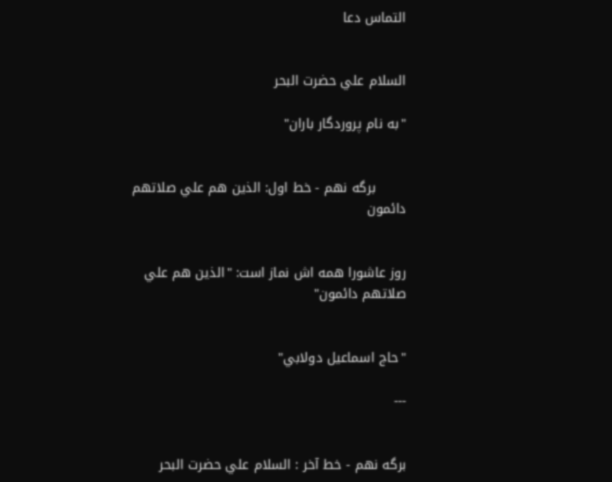التماس دعا


السلام علي حضرت البحر

"به نام پروردگار باران"


       برگه نهم - خط اول: الذين هم علي صلاتهم دائمون


روز عاشورا همه اش نماز است: "الذين هم علي صلاتهم دائمون"


"حاج اسماعيل دولابي"

---


برگه نهم - خط آخر : السلام علي حضرت البحر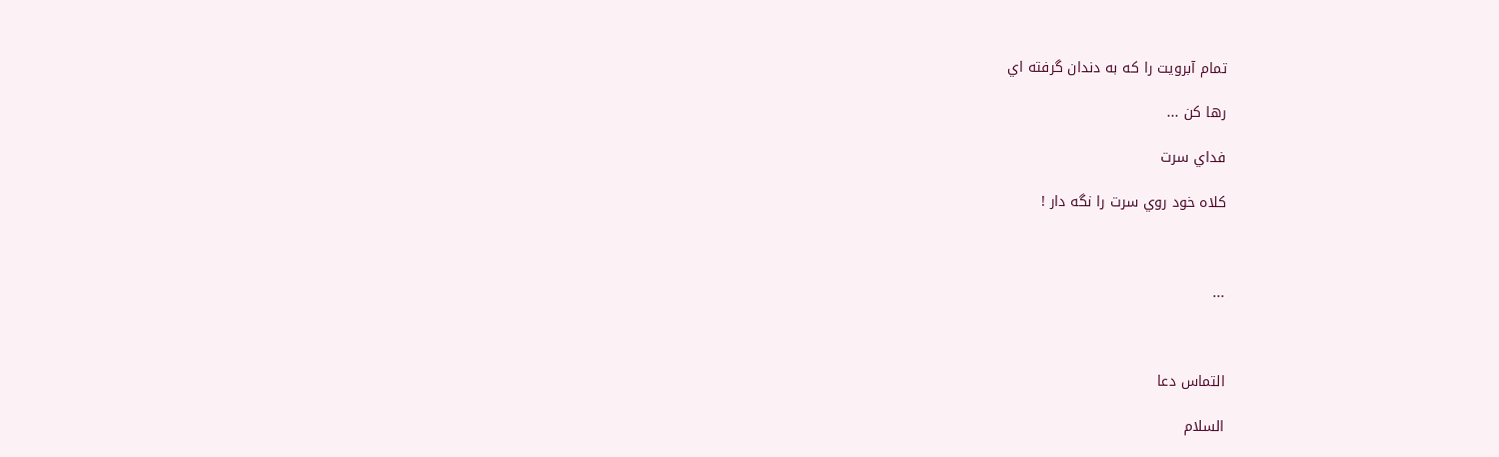تمام آبرويت را كه به دندان گرفته اي

رها كن ...

فداي سرت

كلاه خود روي سرت را نگه دار !



...



التماس دعا

السلام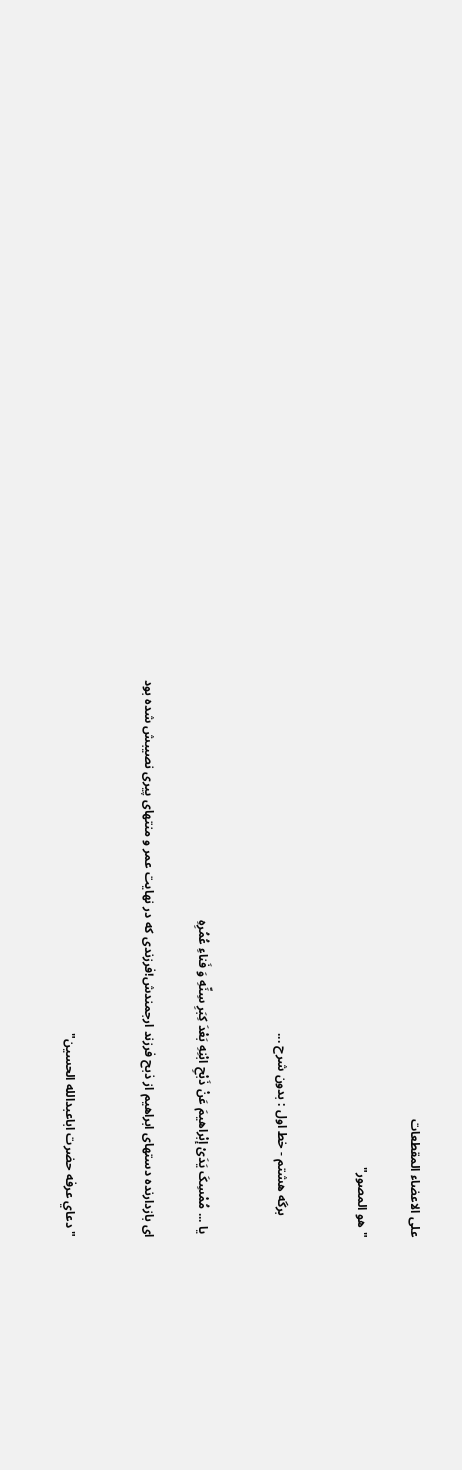علی الاعضاء المقطعات

"هو المصور"


       برگه هشتم - خط اول : بدون شرح ...


 يا ... مُمْسِکَ يَدَىْ إبْراهيمَ عَنْ ذَبْحِ ابْنِهِ بَعْدَ کِبَرِ سِنِّهِ وَ فَناءِ عُمُرِهِ

ای بازدارنده دستهای ابراهیم از ذبح فرزند ارجمندش!فرزندی که در نهایت عمر و منتهای پیری نصیبش شده بود


"دعاي عرفه حضرت اباعبدالله الحسين"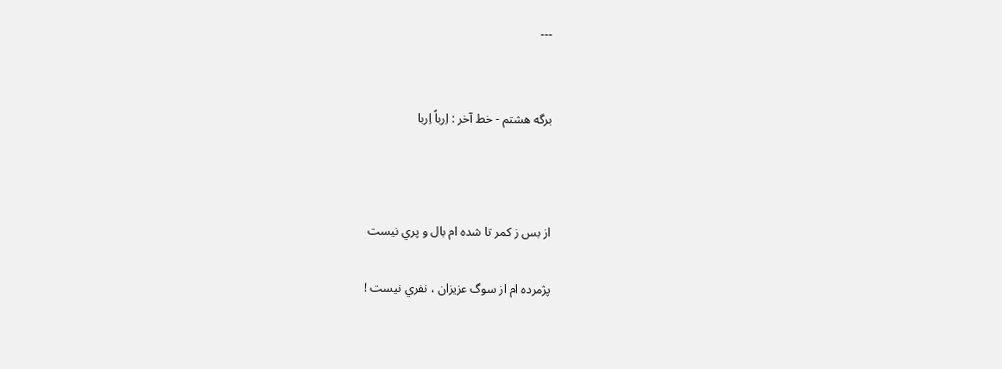---


برگه هشتم - خط آخر : اِرباً اِربا



از بس ز كمر تا شده ام بال و پري نيست

پژمرده ام از سوگ عزيزان ، نفري نيست !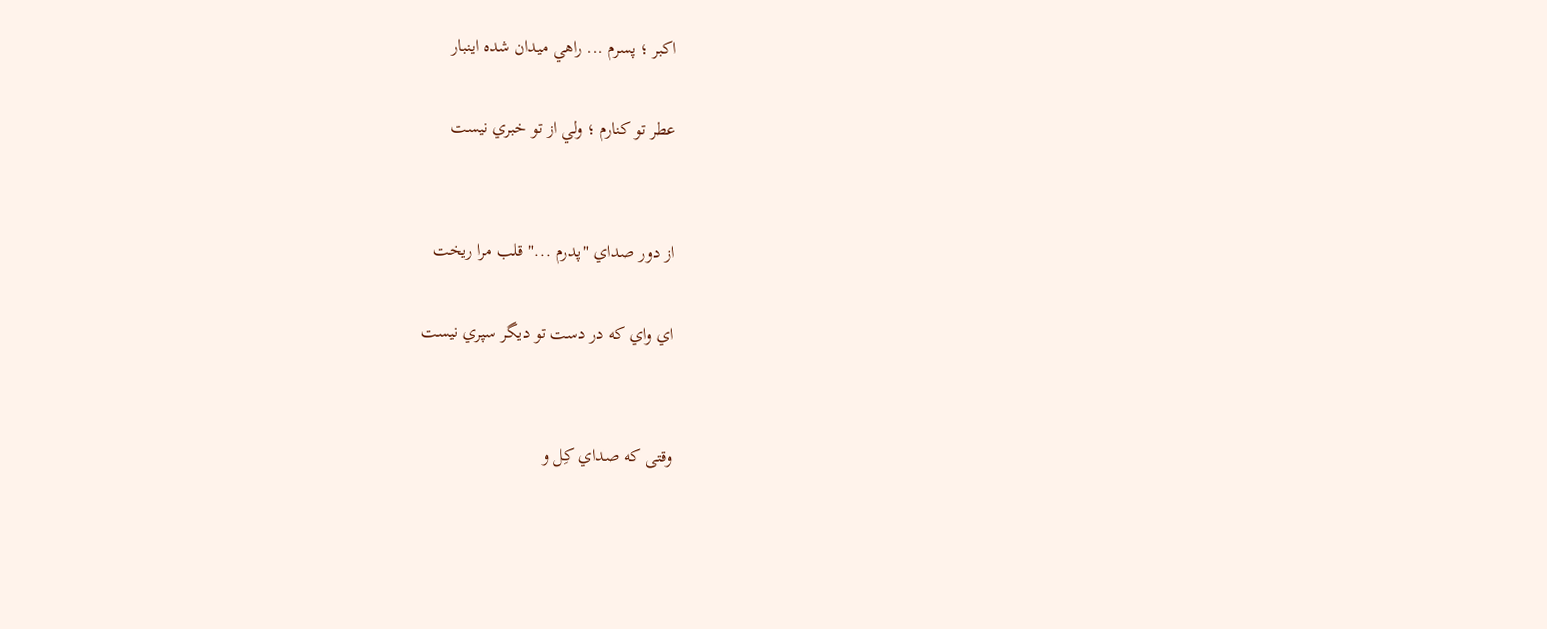اكبر ؛ پسرم ... راهي ميدان شده اينبار

عطر تو كنارم ؛ ولي از تو خبري نيست


از دور صداي "پدرم ..." قلب مرا ريخت

اي واي كه در دست تو ديگر سپري نيست


وقتی كه صداي كِل و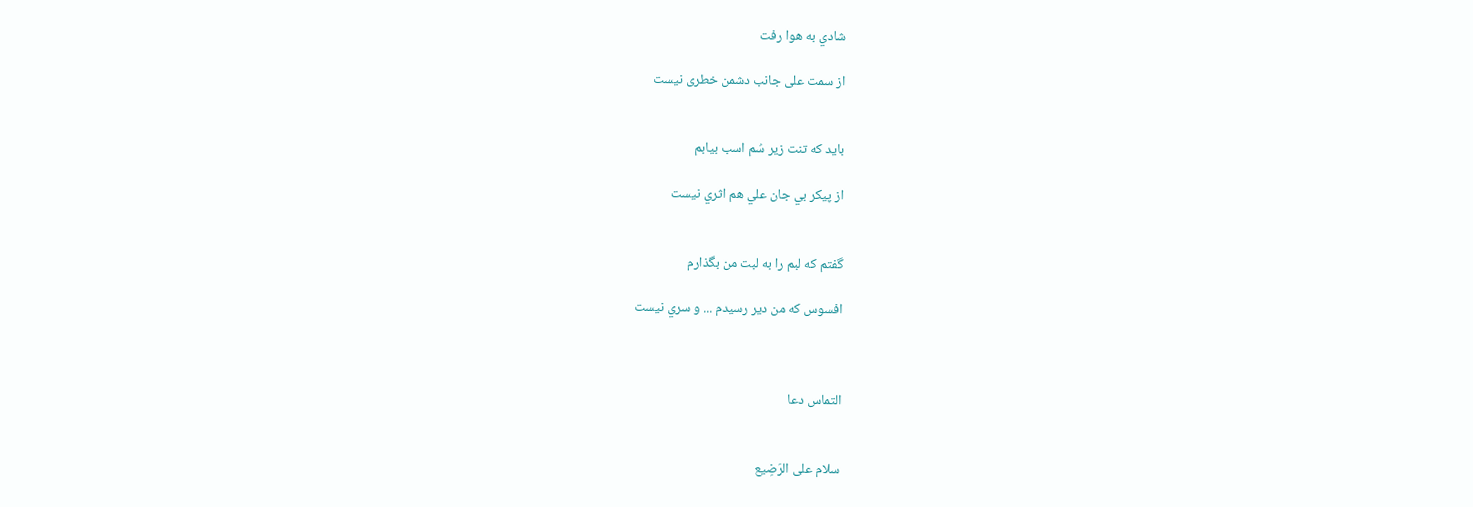شادي به هوا رفت

از سمت علی جانب دشمن خطری نیست


بايد كه تنت زیر سُم اسب بیابم

از پيكر بي جان علي هم اثري نيست


گفتم که لبم را به لبت من بگذارم

افسوس كه من دير رسيدم ... و سري نيست



التماس دعا


سلام علی الرَضِیع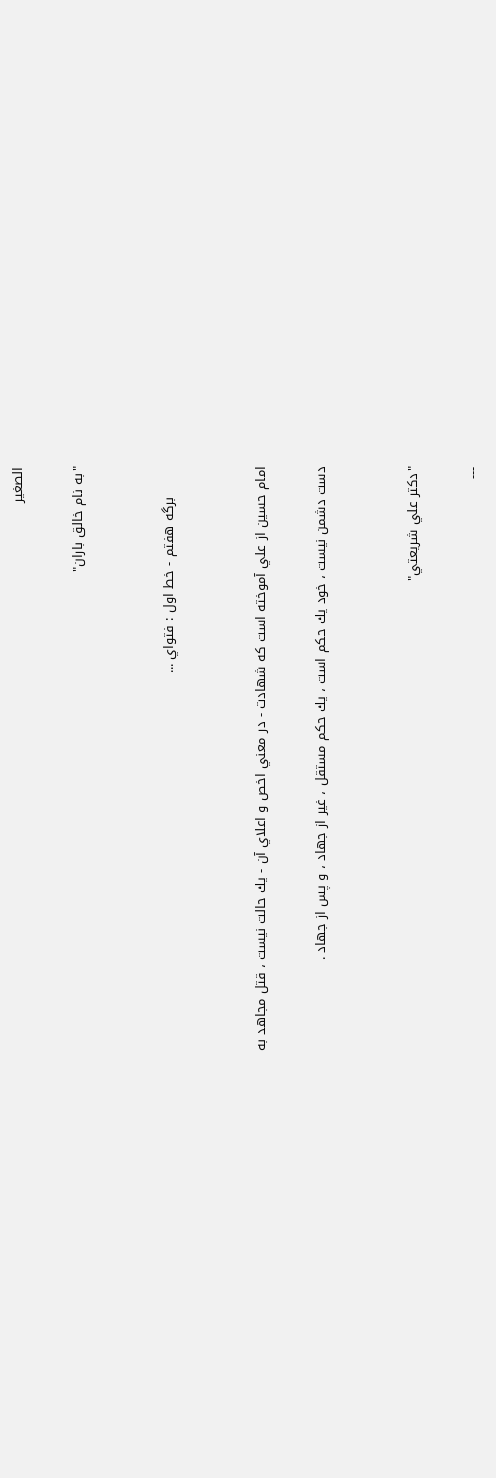الصغیر

"به نام خالق باران"


       برگه هفتم - خط اول : فتواي ...


امام حسين از علي آموخته است كه شهادت - در معني اخص و اعلاي آن - يك حالت نيست ، قتل مجاهد به

دست دشمن نيست ، خود يك حكم است ، يك حكم مستقل ، غير از جهاد ، و پس از جهاد .


"دكتر علي شريعتي"

---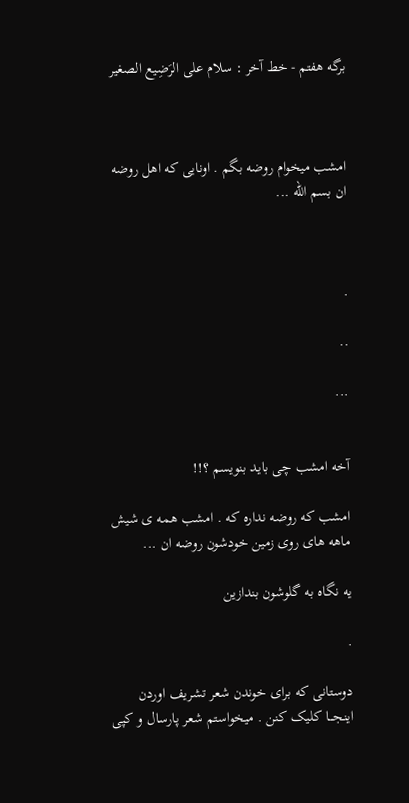برگه هفتم - خط آخر : سلام علی الرَضِیع الصغیر



امشب میخوام روضه بگم . اونایی که اهل روضه ان بسم الله ...



.

..

...


آخه امشب چی باید بنویسم ؟!!

امشب که روضه نداره که . امشب همه ی شیش ماهه های روی زمین خودشون روضه ان ...

یه نگاه به گلوشون بندازین

.

دوستانی که برای خوندن شعر تشریف اوردن اینجـــا کلیک کنن . میخواستم شعر پارسال و کپی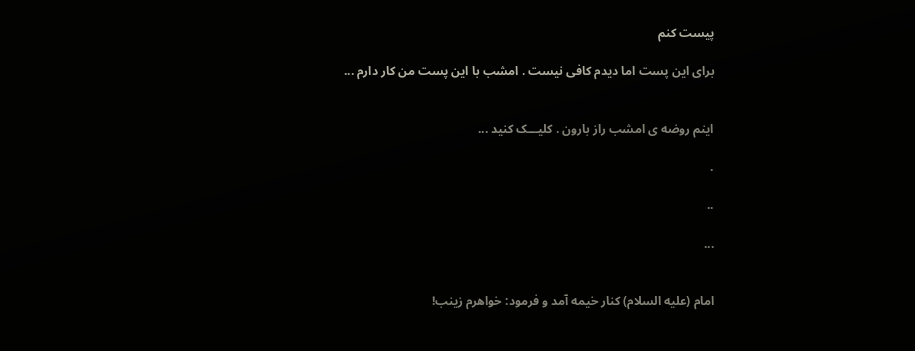پیست کنم

برای این پست اما دیدم کافی نیست . امشب با این پست من کار دارم ...


اینم روضه ی امشب راز بارون . کلیـــک کنید ...

.

..

...


امام (عليه السلام) كنار خيمه آمد و فرمود: خواهرم زينب!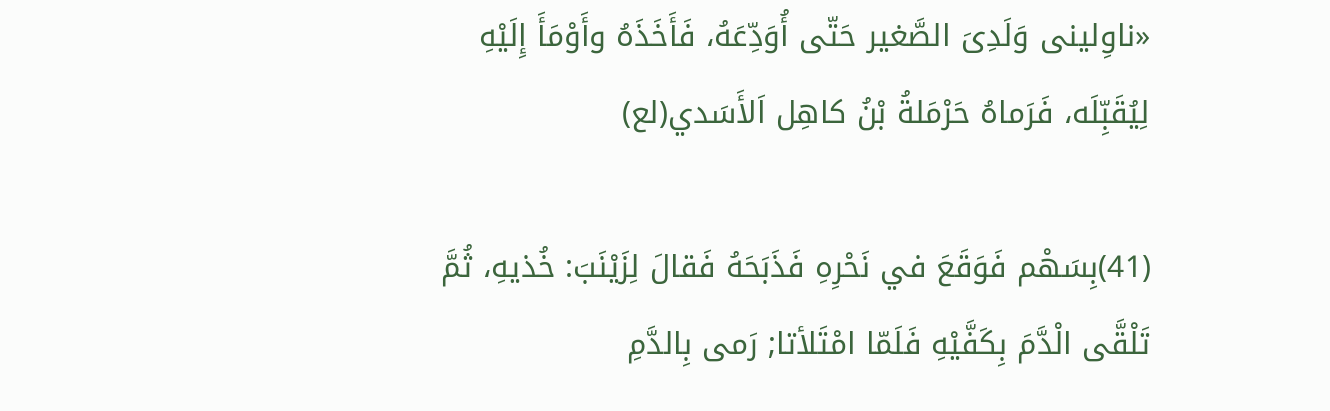«ناوِلينى وَلَدِىَ الصَّغير حَتّى أُوَدِّعَهُ، فَأَخَذَهُ وأَوْمَأَ إِلَيْهِ لِيُقَبِّلَه، فَرَماهُ حَرْمَلةُ بْنُ كاهِل اَلأَسَدي(لع)

(41)بِسَهْم فَوَقَعَ في نَحْرِهِ فَذَبَحَهُ فَقالَ لِزَيْنَبَ: خُذيهِ، ثُمَّ تَلْقَّى الْدَّمَ بِكَفَّيْهِ فَلَمّا امْتَلأتا; رَمى بِالدَّمِ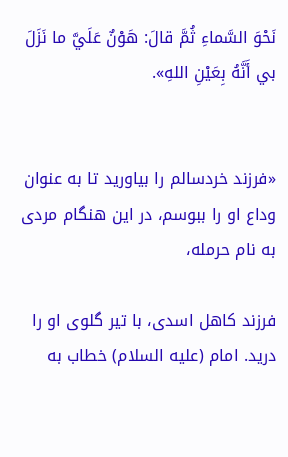نَحْوَ السَّماءِ ثُمَّ قالَ: هَوْنٌ عَلَيَّ ما نَزَلَ بي أَنَّهُ بِعَيْنِ اللهِ».


«فرزند خردسالم را بياوريد تا به عنوان وداع او را ببوسم، در اين هنگام مردى به نام حرمله،

فرزند كاهل اسدى، با تير گلوى او را دريد. امام (عليه السلام) خطاب به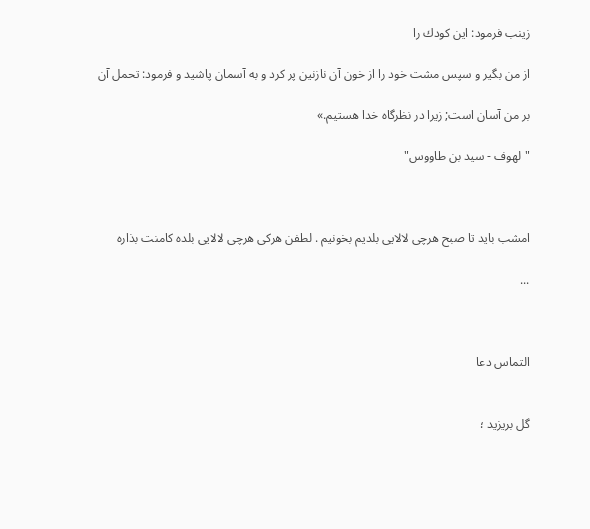زينب فرمود: اين كودك را

از من بگير و سپس مشت خود را از خون آن نازنين پر كرد و به آسمان پاشيد و فرمود: تحمل آن

بر من آسان است; زيرا در نظرگاه خدا هستيم.»

"لهوف - سید بن طاووس"



امشب باید تا صبح هرچی لالایی بلدیم بخونیم . لطفن هرکی هرچی لالایی بلده کامنت بذاره

...



التماس دعا


گل بریزید ؛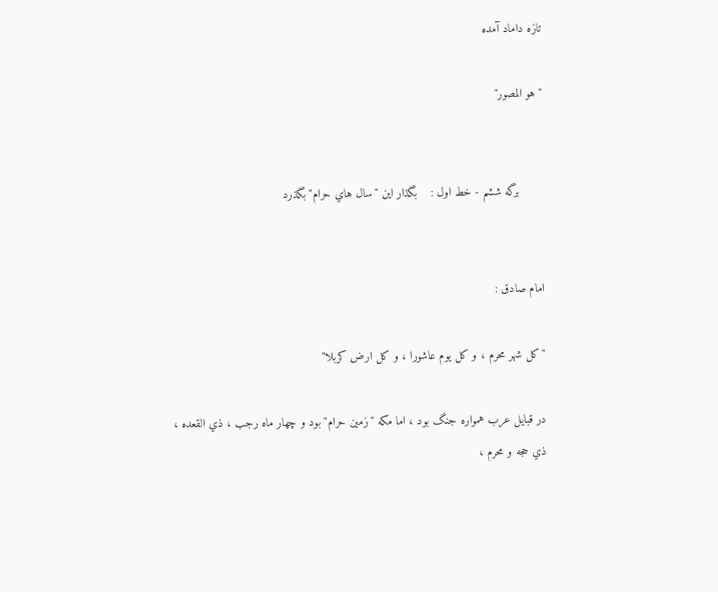تازه داماد آمده

"هو المصور"


       برگه ششم - خط اول :    بگذار اين "سال هاي حرام" بگذرد


امام صادق :

"كل شهر محرم ، و كل يوم عاشورا ، و كل ارض كربلا"

در قبايل عرب همواره جنگ بود ، اما مكه "زمين حرام" بود و چهار ماه رجب ، ذي القعده ، ذي حجه و محرم ،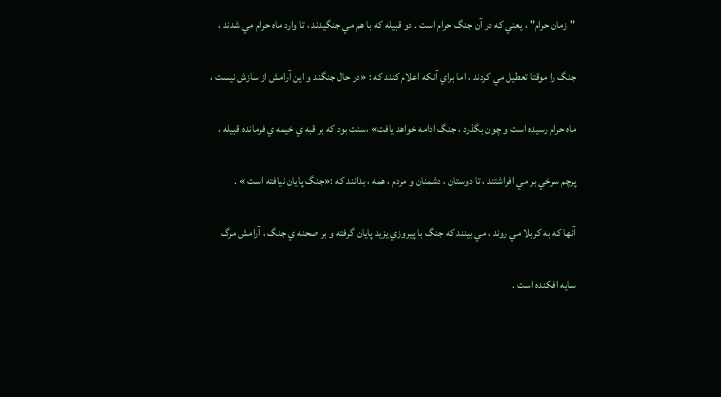"زمان حرام" ، يعني كه در آن جنگ حرام است . دو قبيله كه با هم مي جنگيدند ، تا وارد ماه حرام مي شدند ،

جنگ را موقتا تعطيل مي كردند ، اما براي آنكه اعلام كنند كه : «در حال جنگند و اين آرامش از سازش نيست ،

ماه حرام رسيده است و چون بگذرد ، جنگ ادامه خواهد يافت» ،‌سنت بود كه بر قبه ي خيمه ي فرمانده قبيله ،

پرچم سرخي بر مي افراشتند ، تا دوستان ، دشمنان و مردم ، همه ، بدانند كه :«جنگ پايان نيافته است » .

آنها كه به كربلا مي روند ، مي بينند كه جنگ با پيروزي يزيد پايان گرفته و بر صحنه ي جنگ ، آرامش مرگ

سايه افكنده است .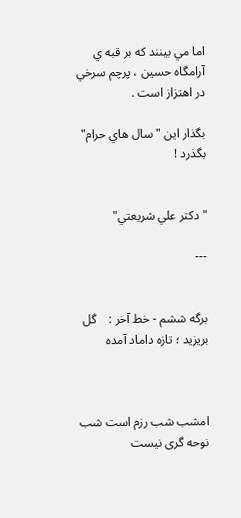اما مي بينند كه بر قبه ي آرامگاه حسين ، پرچم سرخي در اهتزاز است .

بگذار اين "سال هاي حرام" بگذرد !


"دكتر علي شريعتي"

---


برگه ششم - خط آخر :    گل بریزید ؛ تازه داماد آمده



امشب شب رزم است شب نوحه گری نیست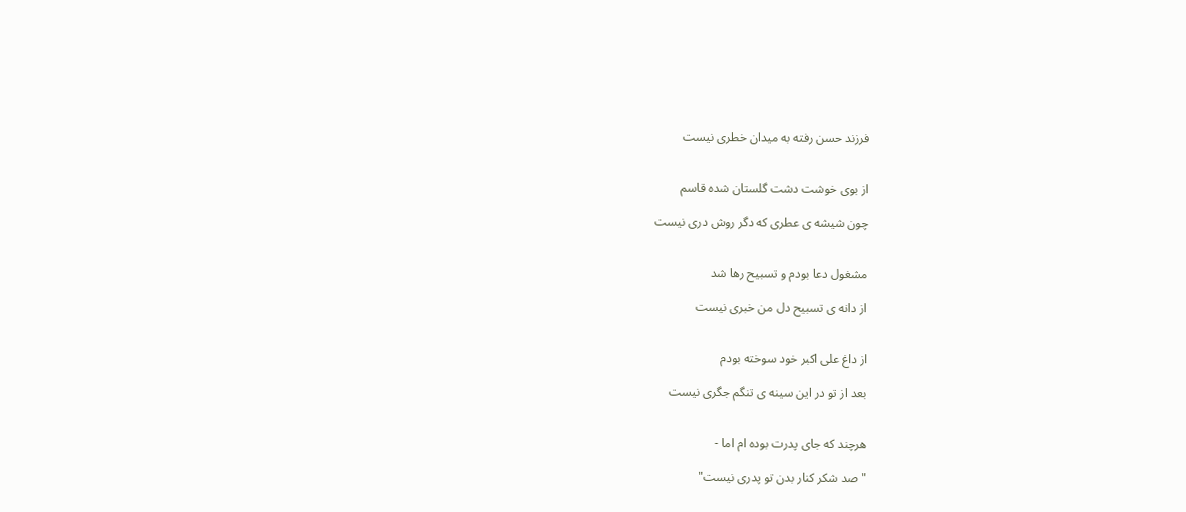فرزند حسن رفته به میدان خطری نیست


از بوی خوشت دشت گلستان شده قاسم

چون شیشه ی عطری که دگر روش دری نیست


مشغول دعا بودم و تسبیح رها شد

از دانه ی تسبیح دل من خبری نیست


از داغ علی اکبر خود سوخته بودم

بعد از تو در این سینه ی تنگم جگری نیست


هرچند که جای پدرت بوده ام اما -

"صد شکر کنار بدن تو پدری نیست"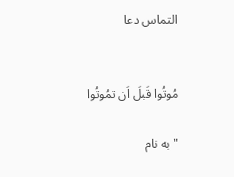التماس دعا


مُوتُوا قَبلَ اَن تمُوتُوا

"به نام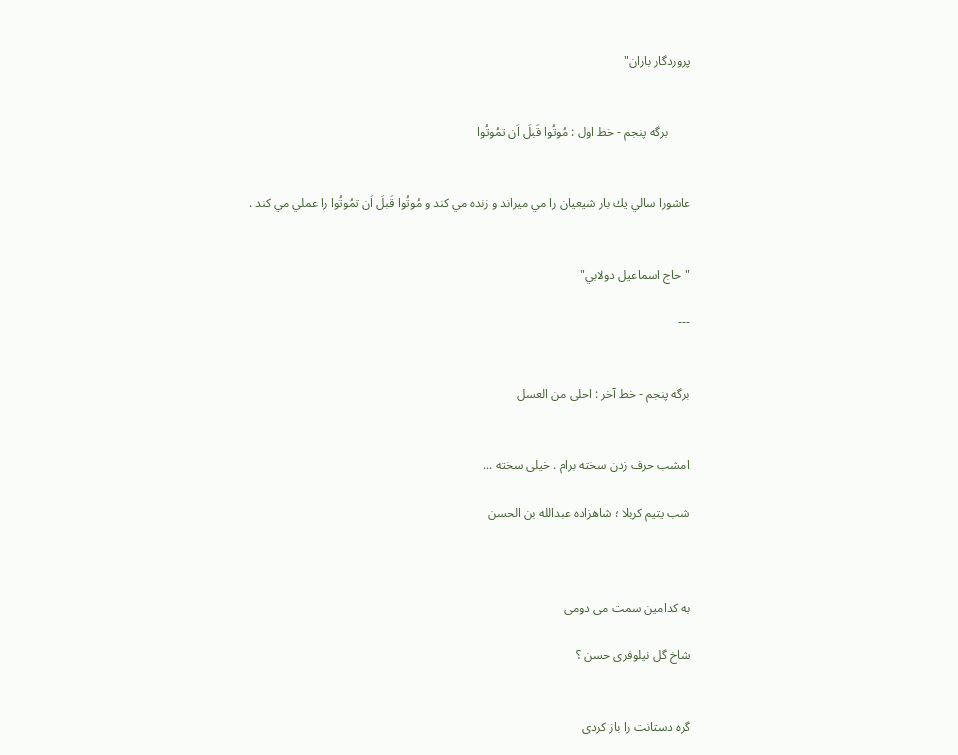پروردگار باران"


       برگه پنجم - خط اول : مُوتُوا قَبلَ اَن تمُوتُوا


عاشورا سالي يك بار شيعيان را مي ميراند و زنده مي كند و مُوتُوا قَبلَ اَن تمُوتُوا را عملي مي كند .


"حاج اسماعيل دولابي"

---


برگه پنجم - خط آخر : احلی من العسل


امشب حرف زدن سخته برام . خیلی سخته ...

شب یتیم کربلا ؛ شاهزاده عبدالله بن الحسن



به کدامین سمت می دومی

شاخ گل نیلوفری حسن ؟


گره دستانت را باز کردی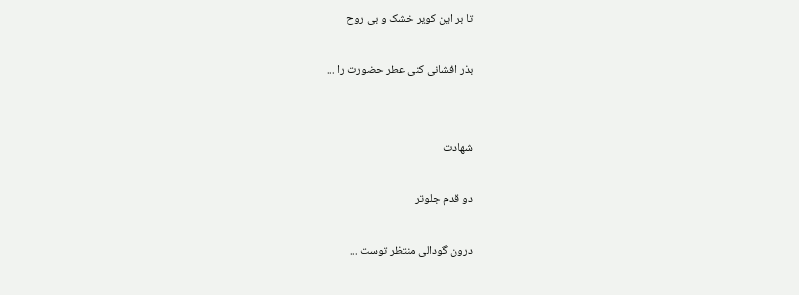تا بر این کویر خشک و بی روح

بذر افشانی کنی عطر حضورت را ...


شهادت

دو قدم جلوتر

درون گودالی منتظر توست ...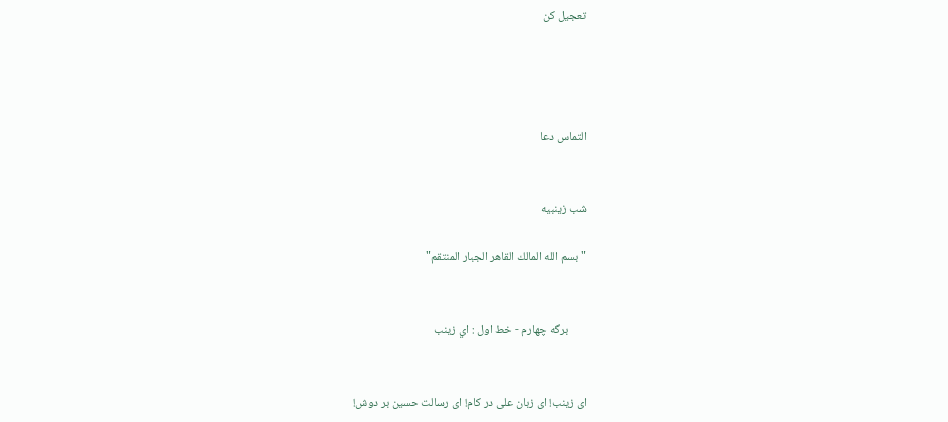تعجیل کن




التماس دعا


شب زینبیه

"بسم الله المالك القاهر الجبار المنتقم"


       برگه چهارم - خط اول : اي زينب


ای زینب! ای زبان علی در کام! ای رسالت حسین بر دوش!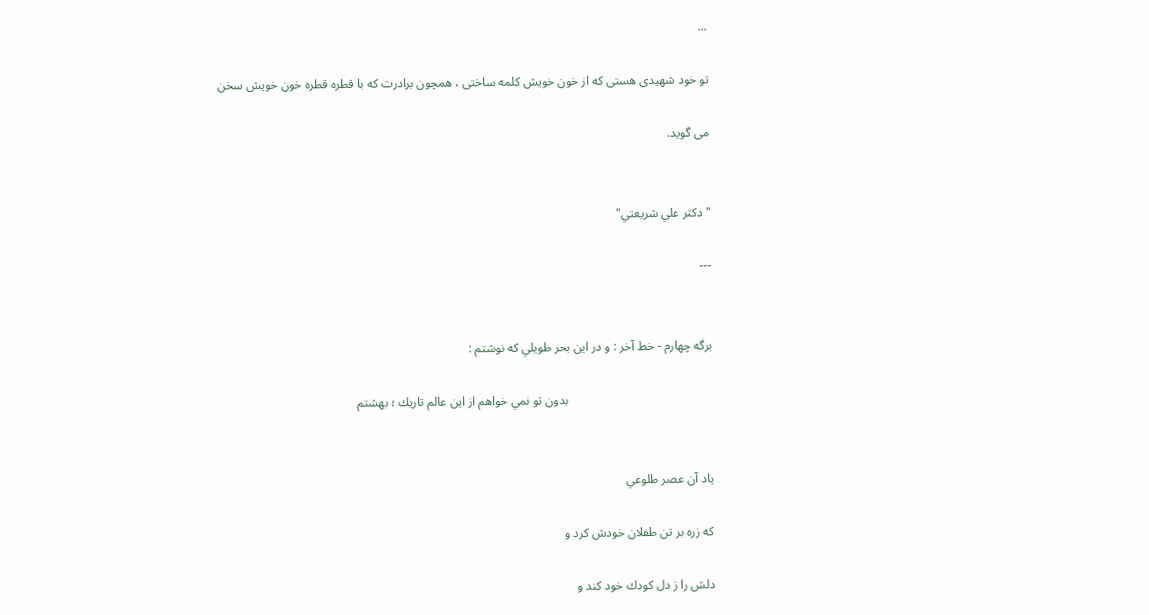...

تو خود شهیدی هستی که از خون خویش کلمه ساختی ، همچون برادرت که با قطره قطره خون خویش سخن

می گوید.


"دكتر علي شريعتي"

---


برگه چهارم - خط آخر : و در اين بحر طويلي كه نوشتم :

                                              بدون تو نمي خواهم از اين عالم تاريك ؛ بهشتم


ياد آن عصر طلوعي

كه زره بر تن طفلان خودش كرد و

دلش را ز دل كودك خود كند و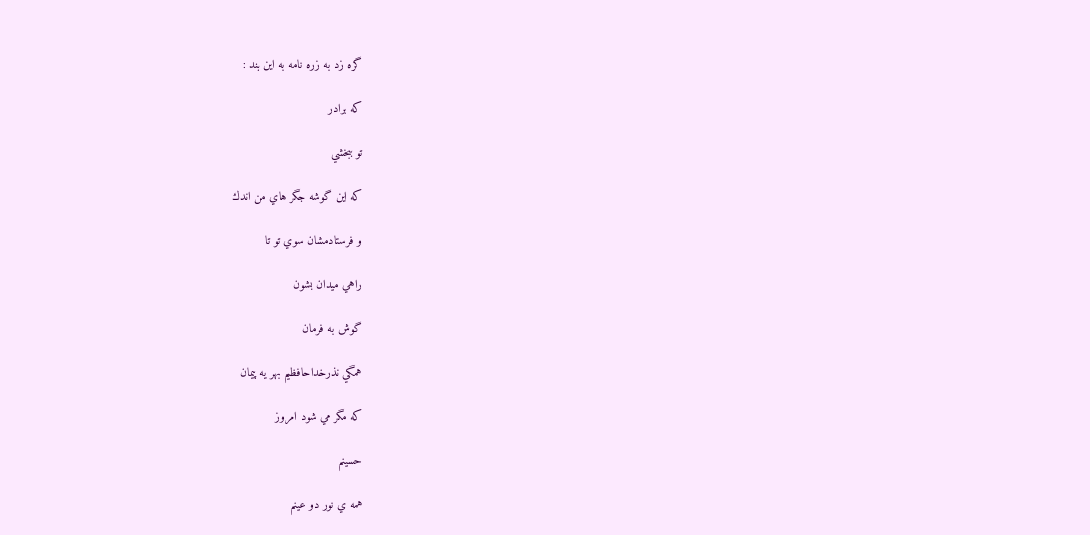گره زد به زره نامه به اين بند :

كه برادر

تو ببخشي

كه اين گوشه جگر هاي من اندك

و فرستادمشان سوي تو تا

راهي ميدان بشون

گوش به فرمان

همگي نذرخداحافظيم بهر يه پيمان

كه مگر مي شود امروز

حسينم

همه ي نور دو عينم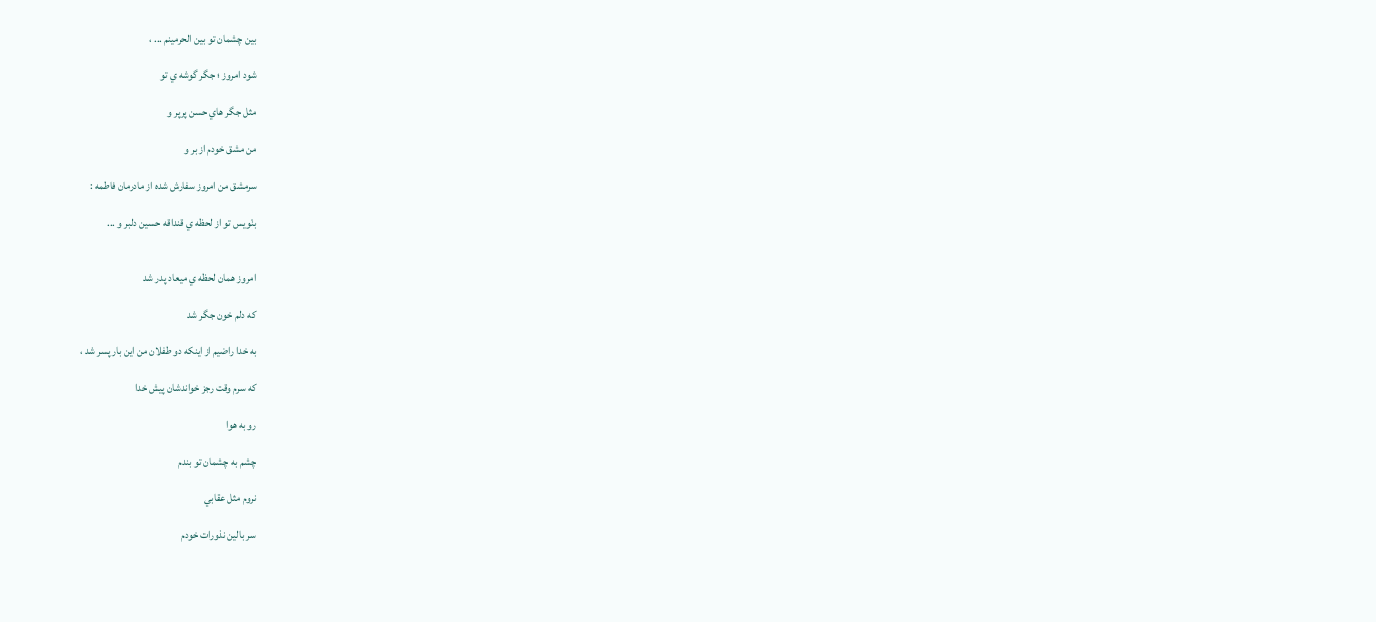بين چشمان تو بين الحرمينم ... ،

شود امروز ؛ جگر گوشه ي تو

مثل جگر هاي حسن پرپر و

من مشق خودم از بر و

سرمشق من امروز سفارش شده از مادرمان فاطمه :

بنْويس تو از لحظه ي قنداقه حسين دلبر و ...


امروز همان لحظه ي ميعاد پدر شد

كه دلم خون جگر شد

به خدا راضيم از اينكه دو طفلان من اين بار پسر شد ،

كه سرم وقت رجز خواندشان پيش خدا

رو به هوا

چشم به چشمان تو بندم

نروم مثل عقابي

سر بالين نذورات خودم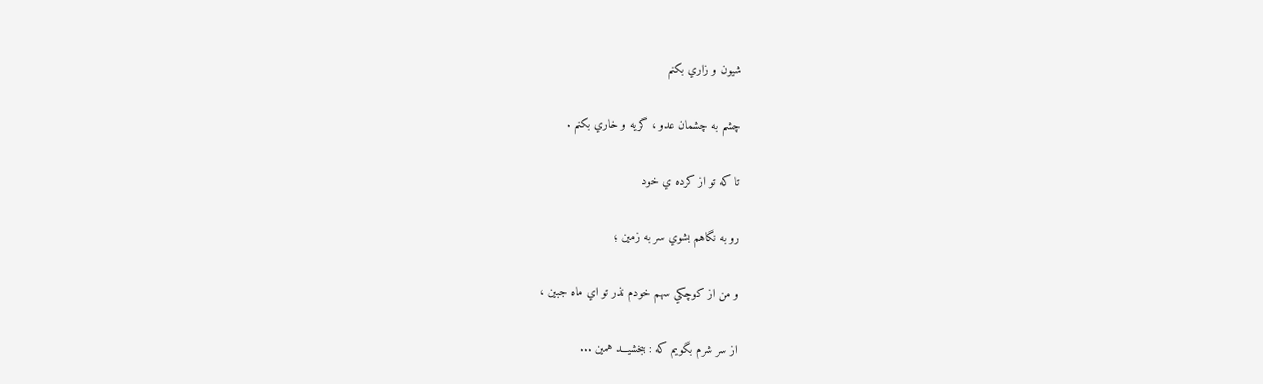شيون و زاري بكنم

چشم به چشمان عدو ، گريه و خاري بكنم .

تا كه تو از كرده ي خود

رو به نگاهم بشوي سر به زمين ؛

و من از كوچكي سهم خودم نذر تو اي ماه جبين ،

از سر شرم بگويم كه : ببخشيـــد همين ...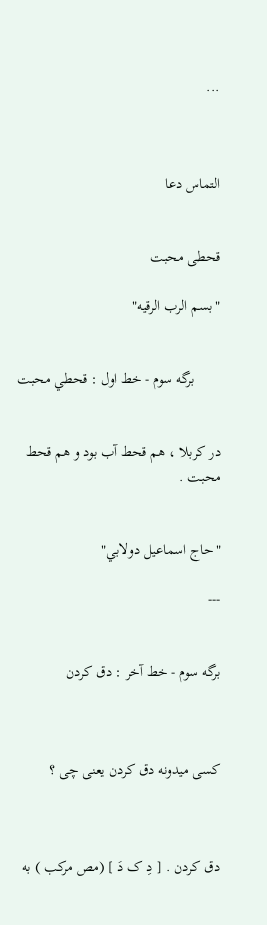...



التماس دعا


قحطی محبت

"بسم الرب الرقیه"


       برگه سوم - خط اول : قحطي محبت


در كربلا ، هم قحط آب بود و هم قحط محبت .


"حاج اسماعيل دولابي"

---


برگه سوم - خط آخر : دق كردن



کسی میدونه دق کردن یعنی چی ؟



دق کردن . [ دِ ک دَ ] (مص مرکب ) به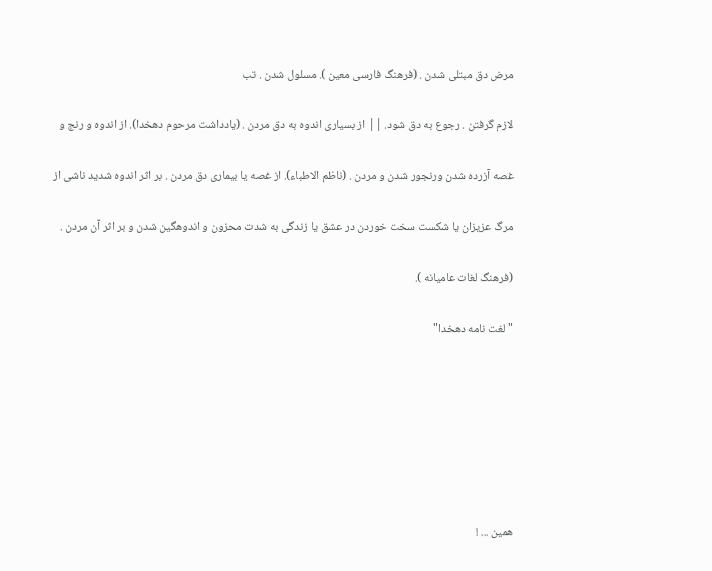مرض دق مبتلی شدن . (فرهنگ فارسی معین ). مسلول شدن . تب

لازم گرفتن . رجوع به دق شود. || از بسیاری اندوه به دق مردن . (یادداشت مرحوم دهخدا). از اندوه و رنج و

غصه آزرده شدن ورنجور شدن و مردن . (ناظم الاطباء). از غصه یا بیماری دق مردن . بر اثر اندوه شدید ناشی از

مرگ عزیزان یا شکست سخت خوردن در عشق یا زندگی به شدت محزون و اندوهگین شدن و بر اثر آن مردن .

(فرهنگ لغات عامیانه ).

"لغت نامه دهخدا"







همین ... !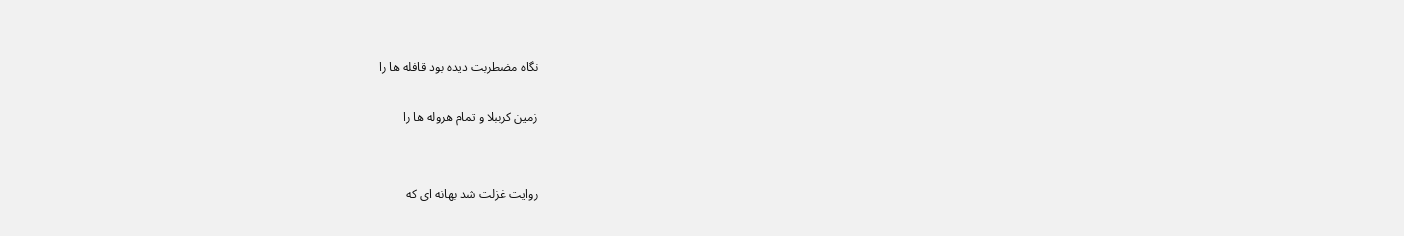نگاه مضطربت دیده بود قافله ها را

زمین کرببلا و تمام هروله ها را


روایت غزلت شد بهانه ای که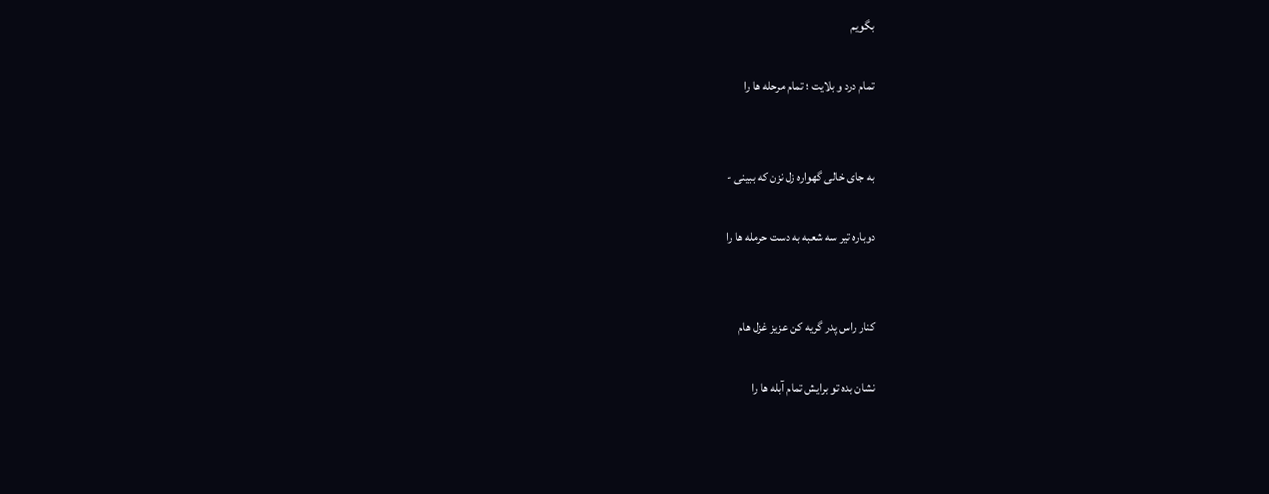بگویم

تمام درد و بلایت ؛ تمام مرحله ها را


به جای خالی گهواره زل نزن که ببینی -

دوباره تیر سه شعبه به دست حرمله ها را


کنار راس پدر گریه کن عزیز غزل هام

نشان بده تو برایش تمام آبله ها را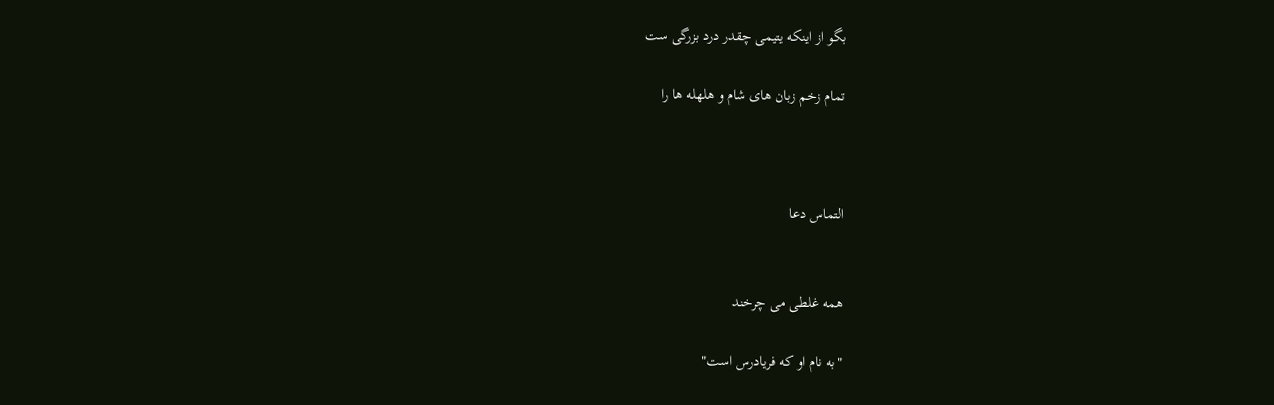بگو از اینکه یتیمی چقدر درد بزرگی ست

تمام زخم زبان های شام و هلهله ها را



التماس دعا


همه غلطی می چرخند

"به نام او كه فريادرس است"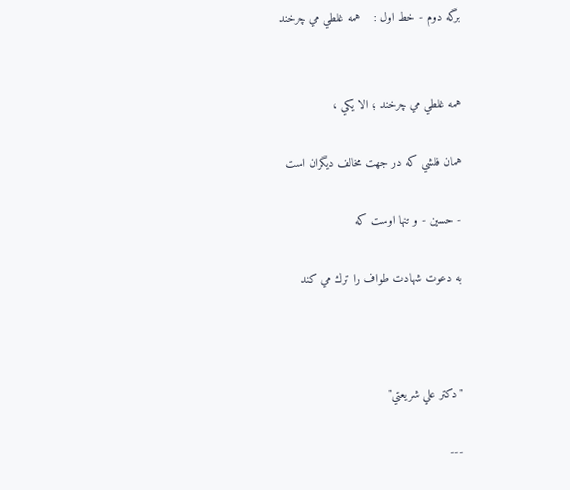برگه دوم - خط اول :    همه غلطي مي چرخند


همه غلطي مي چرخند ‍‍؛ الا يكي ،

همان فلشي كه در جهت مخالف ديگران است

- حسين - و تنها اوست كه

به دعوت شهادت طواف را ترك مي كند



"دكتر علي شريعتي"

---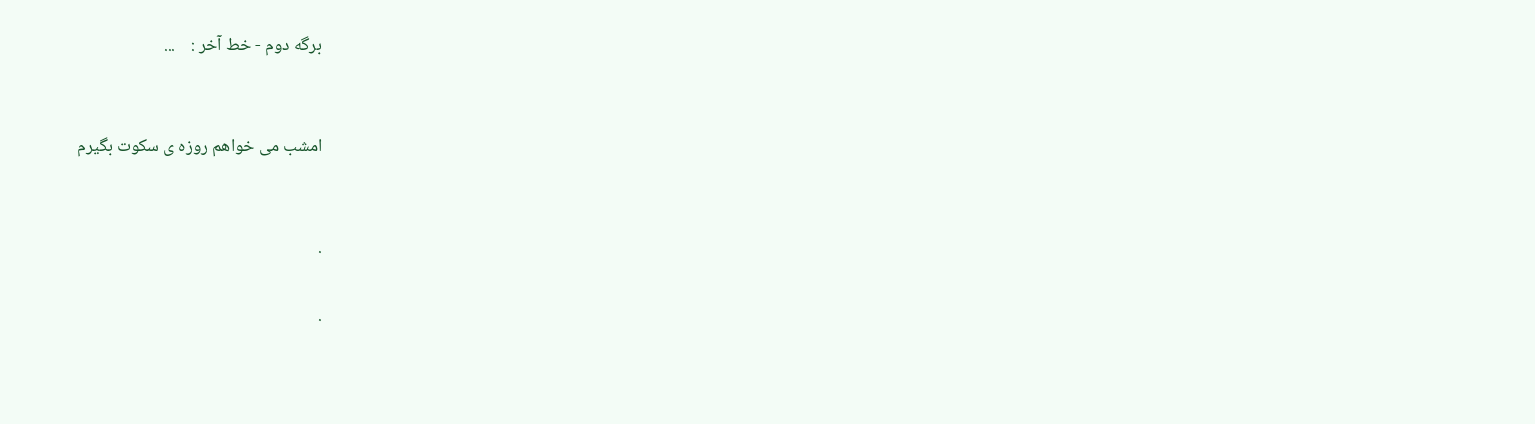برگه دوم - خط آخر :    ...


امشب می خواهم روزه ی سکوت بگیرم


.

.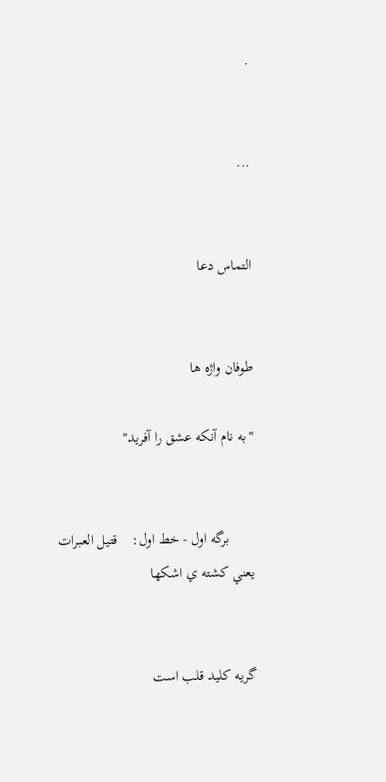.


...


التماس دعا


طوفان واژه ها

"به نام آنكه عشق را آفريد"


       برگه اول - خط اول:    قتيل العبرات يعني كشته ي اشكها


گريه كليد قلب است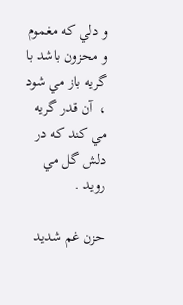و دلي كه مغموم و محزون باشد با گريه باز مي شود ،  آن قدر گريه مي كند كه در دلش گل مي رويد .

حزن غم شديد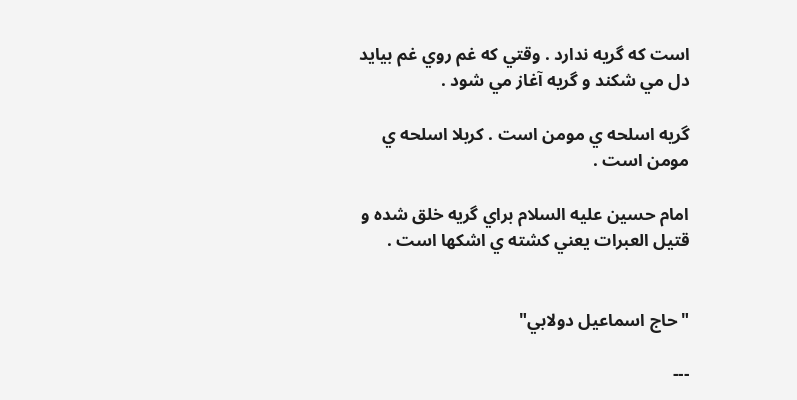است كه گريه ندارد . وقتي كه غم روي غم بيايد دل مي شكند و گريه آغاز مي شود .

گريه اسلحه ي مومن است . كربلا اسلحه ي مومن است .

امام حسين عليه السلام براي گريه خلق شده و قتيل العبرات يعني كشته ي اشكها است .


"حاج اسماعيل دولابي"

---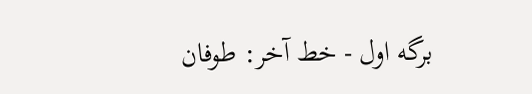برگه اول - خط آخر: طوفان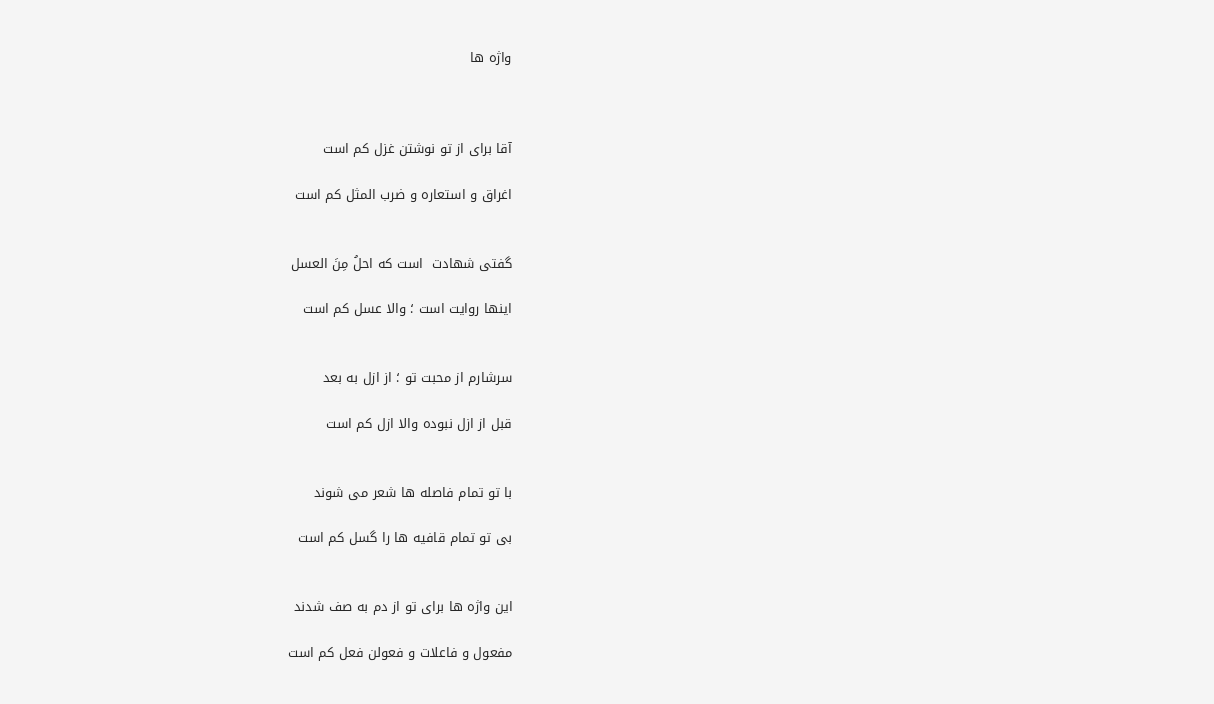واژه ها



آقا برای از تو نوشتن غزل کم است

اغراق و استعاره و ضرب المثل کم است


گفتی شهادت  است که احلُ مِنَ العسل

اینها روایت است ؛ والا عسل کم است


سرشارم از محبت تو ؛ از ازل به بعد

قبل از ازل نبوده والا ازل کم است


با تو تمام فاصله ها شعر می شوند

بی تو تمام قافیه ها را گسل کم است


این واژه ها برای تو از دم به صف شدند

مفعول و فاعلات و فعولن فعل کم است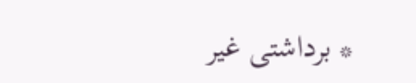* برداشتی غیر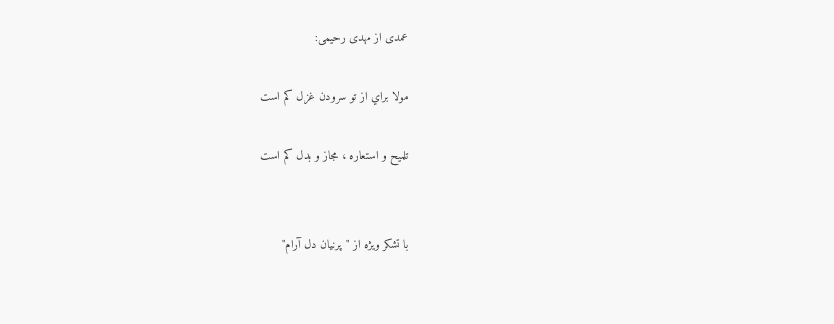عمدی از مهدی رحیمی:

مولا براي از تو سرودن غزل کم است

تلميح و استعاره ، مجاز و بدل کم است


با تشکر ویژه از "پرنیان دل آرام"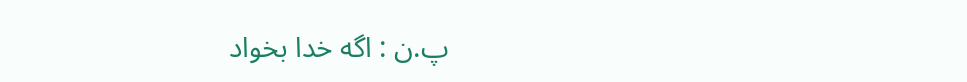پ.ن : اگه خدا بخواد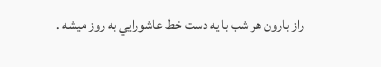راز بارون هر شب با يه دست خط عاشورايي به روز میشه .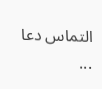التماس دعا ...